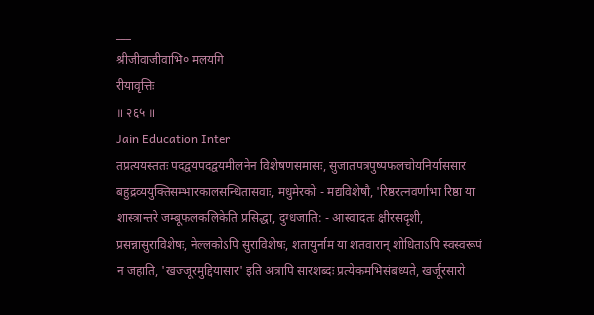___
श्रीजीवाजीवाभि० मलयगि
रीयावृत्तिः
॥ २६५ ॥
Jain Education Inter
तप्रत्ययस्ततः पदद्वयपदद्वयमीलनेन विशेषणसमासः, सुजातपत्रपुष्पफलचोयनिर्याससार बहुद्रव्ययुक्तिसम्भारकालसन्धितासवाः, मधुमेरको - मद्यविशेषौ, 'रिष्ठरत्नवर्णाभा रिष्ठा या शास्त्रान्तरे जम्बूफलकलिकेति प्रसिद्धा, दुग्धजाति: - आस्वादतः क्षीरसदृशी, प्रसन्नासुराविशेषः, नेल्लकोऽपि सुराविशेषः, शतायुर्नाम या शतवारान् शोधिताऽपि स्वस्वरूपं न जहाति, 'खज्जूरमुद्दियासार' इति अत्रापि सारशब्दः प्रत्येकमभिसंबध्यते, खर्जूरसारो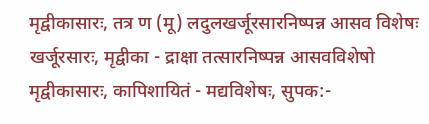मृद्वीकासारः, तत्र ण (मू) लदुलखर्जूरसारनिष्पन्न आसव विशेषः खर्जूरसारः, मृद्वीका - द्राक्षा तत्सारनिष्पन्न आसवविशेषो मृद्वीकासारः, कापिशायितं - मद्यविशेषः, सुपक:-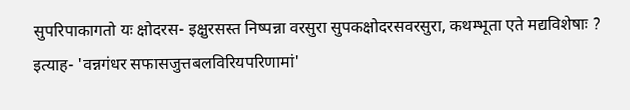सुपरिपाकागतो यः क्षोदरस- इक्षुरसस्त निष्पन्ना वरसुरा सुपकक्षोदरसवरसुरा, कथम्भूता एते मद्यविशेषाः ? इत्याह- 'वन्नगंधर सफासजुत्तबलविरियपरिणामां'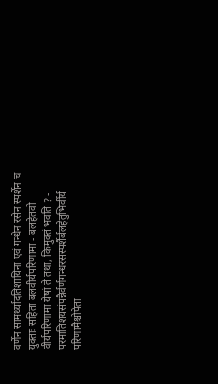वर्णेन सामर्थ्यादतिशायिना एवं गन्धेन रसेन स्पर्शेन च युक्ताः सहिता बलवीर्यपरिणामा - बलहेतवो वीर्यपरिणामा येषां ते तथा, किमुक्तं भवति ? - परमातिशयसंपन्नैर्वर्णगन्धरसस्पर्शैर्बलहेतुभिर्वीर्य परिणामैश्चोपेता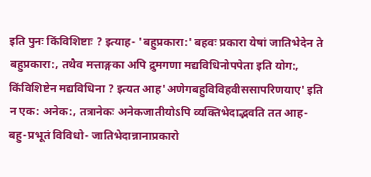इति पुनः किंविशिष्टाः ? इत्याह- 'बहुप्रकारा:' बहवः प्रकारा येषां जातिभेदेन ते बहुप्रकारा:, तथैव मत्ताङ्गका अपि द्रुमगणा मद्यविधिनोपपेता इति योग:, किंविशिष्टेन मद्यविधिना ? इत्यत आह'अणेगबहुविविहवीससापरिणयाए' इति न एक: अनेक:, तत्रानेकः अनेकजातीयोऽपि व्यक्तिभेदाद्भवति तत आह-बहु-प्रभूतं विविधो- जातिभेदान्नानाप्रकारो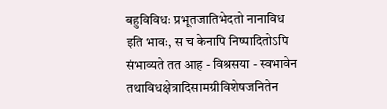बहुविविधः प्रभूतजातिभेदतो नानाविध इति भावः, स च केनापि निष्पादितोऽपि संभाव्यते तत आह - विश्रसया - स्वभावेन तथाविधक्षेत्रादिसामग्रीविशेषजनितेन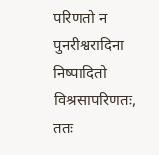परिणतो न पुनरीश्वरादिना निष्पादितो विश्रसापरिणतः, ततः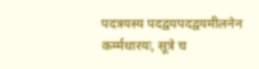पदत्रयस्य पदद्वयपदद्वयमीलनेन कर्म्मधारयः, सूत्रे च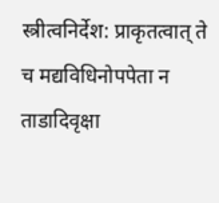स्त्रीत्वनिर्देश: प्राकृतत्वात् ते च मद्यविधिनोपपेता न ताडादिवृक्षा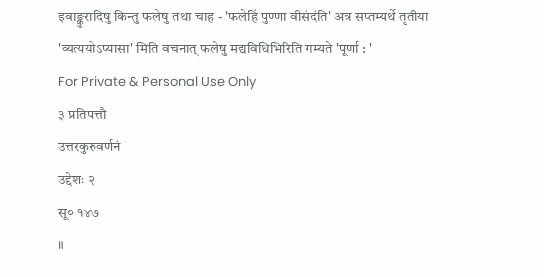इवाङ्कुरादिषु किन्तु फलेषु तथा चाह - 'फलेहिं पुण्णा वीसंदंति' अत्र सप्तम्यर्थे तृतीया 'व्यत्ययोऽप्यासा' मिति वचनात् फलेषु मद्यविधिभिरिति गम्यते 'पूर्णा : '
For Private & Personal Use Only
३ प्रतिपत्तौ
उत्तरकुरुवर्णनं
उद्देशः २
सू० १४७
॥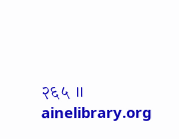२६५ ॥
ainelibrary.org